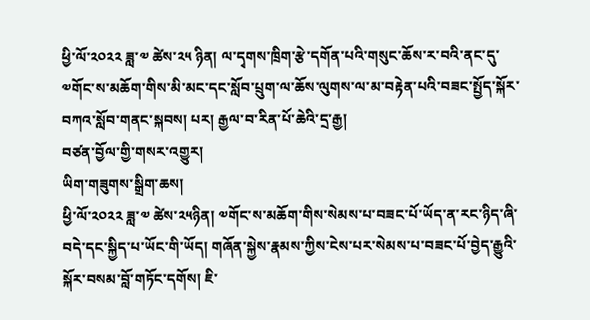ཕྱི་ལོ་༢༠༢༢ ཟླ་༧ ཚེས་༢༥ ཉིན། ལ་དྭགས་ཁྲིག་རྩེ་དགོན་པའི་གསུང་ཆོས་ར་བའི་ནང་དུ་༧གོང་ས་མཆོག་གིས་མི་མང་དང་སློབ་པྲུག་ལ་ཆོས་ལུགས་ལ་མ་བརྟེན་པའི་བཟང་སྤྱོད་སྐོར་བཀའ་སློབ་གནང་སྐབས། པར། རྒྱལ་བ་རིན་པོ་ཆེའི་དྲ་རྒྱ།
བཙན་བྱོལ་གྱི་གསར་འགྱུར།
ཡིག་གཟུགས་སྒྲིག་ཆས།
ཕྱི་ལོ་༢༠༢༢ ཟླ་༧ ཚེས་༢༥ཉིན། ༧གོང་ས་མཆོག་གིས་སེམས་པ་བཟང་པོ་ཡོད་ན་རང་ཉིད་ཞི་བདེ་དང་སྐྱིད་པ་ཡོང་གི་ཡོད། གཞོན་སྐྱེས་རྣམས་ཀྱིས་ངེས་པར་སེམས་པ་བཟང་པོ་བྱེད་རྒྱུའི་སྐོར་བསམ་བློ་གཏོང་དགོས། ཇི་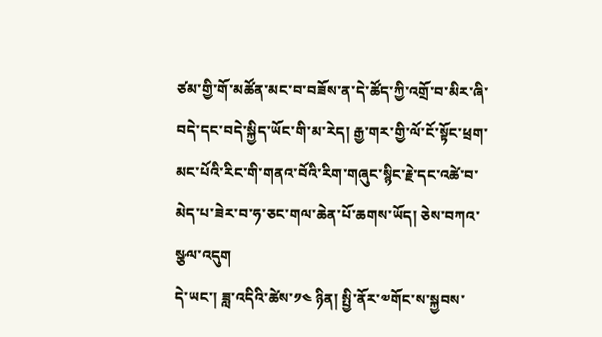ཙམ་གྱི་གོ་མཚོན་མང་བ་བཟོས་ན་དེ་ཚོད་ཀྱི་འགྲོ་བ་མིར་ཞི་བདེ་དང་བདེ་སྐྱིད་ཡོང་གི་མ་རེད། རྒྱ་གར་གྱི་ལོ་ངོ་སྟོང་ཕྲག་མང་པོའི་རིང་གི་གནའ་བོའི་རིག་གཞུང་སྙིང་རྗེ་དང་འཚེ་བ་མེད་པ་ཟེར་བ་ཧ་ཅང་གལ་ཆེན་པོ་ཆགས་ཡོད། ཅེས་བཀའ་སྩལ་འདུག
དེ་ཡང་། ཟླ་འདིའི་ཚེས་༡༤ ཉིན། སྤྱི་ནོར་༧གོང་ས་སྐྱབས་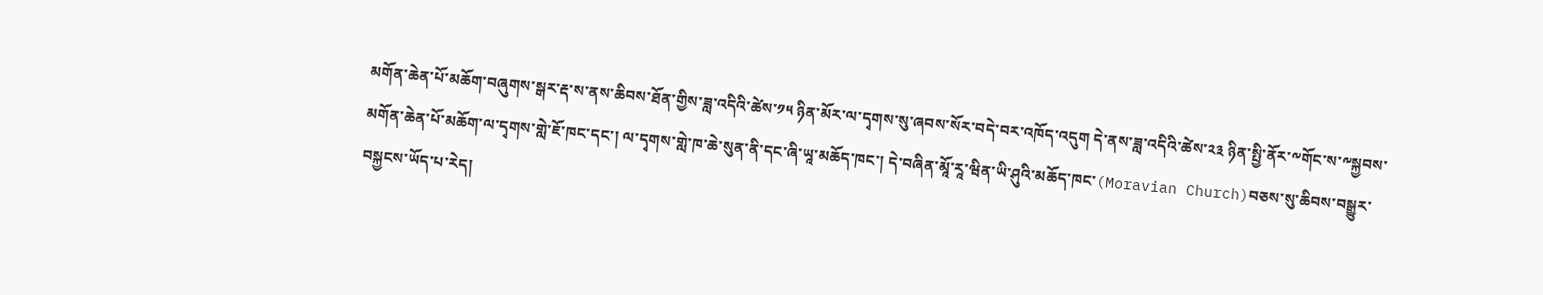མགོན་ཆེན་པོ་མཆོག་བཞུགས་སྒར་རྡ་ས་ནས་ཆིབས་ཐོན་གྱིས་ཟླ་འདིའི་ཚེས་༡༥ ཉིན་མོར་ལ་དྭགས་སུ་ཞབས་སོར་བདེ་བར་འཁོད་འདུག དེ་ནས་ཟླ་འདིའི་ཚེས་༢༣ ཉིན་སྤྱི་ནོར་༸གོང་ས་༸སྐྱབས་མགོན་ཆེན་པོ་མཆོག་ལ་དྭགས་གླེ་ཇོ་ཁང་དང་། ལ་དྭགས་གླེ་ཁ་ཆེ་སུན་ནི་དང་ཞི་ཡཱ་མཆོད་ཁང་། དེ་བཞིན་མཱོ་རཱ་ཝིན་ཡི་ཤུའི་མཆོད་ཁང་(Moravian Church)བཅས་སུ་ཆིབས་བསྒྱུར་བསྐྱངས་ཡོད་པ་རེད།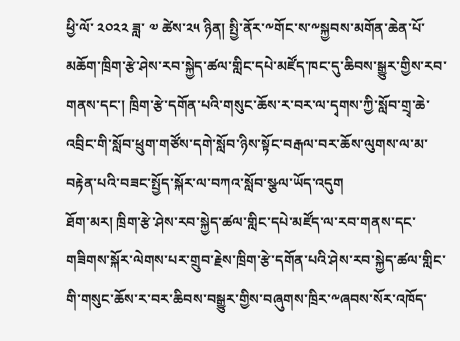ཕྱི་ལོ་ ༢༠༢༢ ཟླ་ ༧ ཚེས་༢༥ ཉིན། སྤྱི་ནོར་༸གོང་ས་༸སྐྱབས་མགོན་ཆེན་པོ་མཆོག་ཁྲིག་རྩེ་ཤེས་རབ་སྐྱེད་ཚལ་གླིང་དཔེ་མཛོད་ཁང་དུ་ཆིབས་སྒྱུར་གྱིས་རབ་གནས་དང་། ཁྲིག་རྩེ་དགོན་པའི་གསུང་ཆོས་ར་བར་ལ་དྭགས་ཀྱི་སློབ་གྲྭ་ཆེ་འབྲིང་གི་སློབ་ཕྲུག་གཙོས་དགེ་སློབ་ཉིས་སྟོང་བརྒལ་བར་ཆོས་ལུགས་ལ་མ་བརྟེན་པའི་བཟང་སྤྱོད་སྐོར་ལ་བཀའ་སློབ་སྩལ་ཡོད་འདུག
ཐོག་མར། ཁྲིག་རྩེ་ཤེས་རབ་སྐྱེད་ཚལ་གླིང་དཔེ་མཛོད་ལ་རབ་གནས་དང་གཟིགས་སྐོར་ལེགས་པར་གྲུབ་རྗེས་ཁྲིག་རྩེ་དགོན་པའི་ཤེས་རབ་སྐྱེད་ཚལ་གླིང་གི་གསུང་ཆོས་ར་བར་ཆིབས་བསྒྱུར་གྱིས་བཞུགས་ཁྲིར་༸ཞབས་སོར་འཁོད་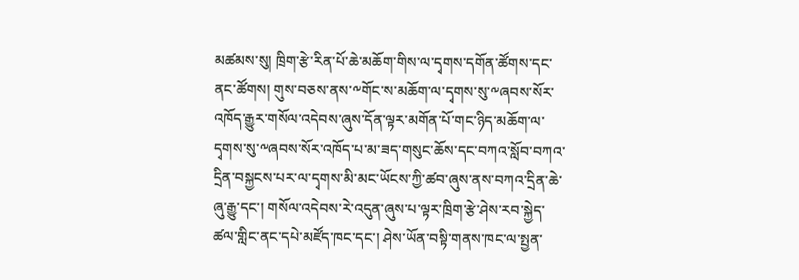མཚམས་སུ། ཁྲིག་རྩེ་རིན་པོ་ཆེ་མཆོག་གིས་ལ་དྭགས་དགོན་ཚོགས་དང་ནང་ཚོགས། གུས་བཅས་ནས་༸གོང་ས་མཆོག་ལ་དྭགས་སུ་༸ཞབས་སོར་འཁོད་རྒྱུར་གསོལ་འདེབས་ཞུས་དོན་ལྟར་མགོན་པོ་གང་ཉིད་མཆོག་ལ་དྭགས་སུ་༸ཞབས་སོར་འཁོད་པ་མ་ཟད་གསུང་ཆོས་དང་བཀའ་སློབ་བཀའ་དྲིན་བསྐྱངས་པར་ལ་དྭགས་མི་མང་ཡོངས་ཀྱི་ཚབ་ཞུས་ནས་བཀའ་དྲིན་ཆེ་ཞུ་རྒྱུ་དང་། གསོལ་འདེབས་རེ་འདུན་ཞུས་པ་ལྟར་ཁྲིག་རྩེ་ཤེས་རབ་སྐྱེད་ཚལ་གླིང་ནང་དཔེ་མཛོད་ཁང་དང་། ཤེས་ཡོན་བསྟི་གནས་ཁང་ལ་སྤྱན་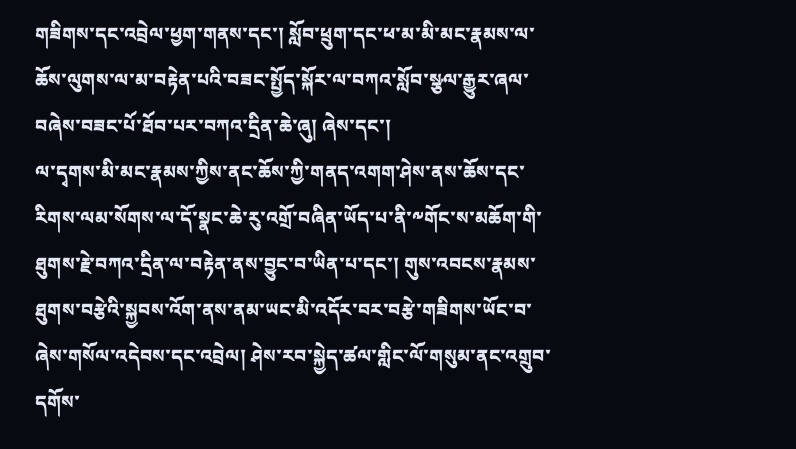གཟིགས་དང་འབྲེལ་ཕྱག་གནས་དང་། སློབ་ཕྲུག་དང་ཕ་མ་མི་མང་རྣམས་ལ་ཆོས་ལུགས་ལ་མ་བརྟེན་པའི་བཟང་སྤྱོད་སྐོར་ལ་བཀའ་སློབ་སྩལ་རྒྱུར་ཞལ་བཞེས་བཟང་པོ་ཐོབ་པར་བཀའ་དྲིན་ཆེ་ཞུ། ཞེས་དང་།
ལ་དྭགས་མི་མང་རྣམས་ཀྱིས་ནང་ཆོས་ཀྱི་གནད་འགག་ཤེས་ནས་ཆོས་དང་རིགས་ལམ་སོགས་ལ་དོ་སྣང་ཆེ་རུ་འགྲོ་བཞིན་ཡོད་པ་ནི་༸གོང་ས་མཆོག་གི་ཐུགས་རྗེ་བཀའ་དྲིན་ལ་བརྟེན་ནས་བྱུང་བ་ཡིན་པ་དང་། གུས་འབངས་རྣམས་ཐུགས་བརྩེའི་སྐྱབས་འོག་ནས་ནམ་ཡང་མི་འདོར་བར་བརྩེ་གཟིགས་ཡོང་བ་ཞེས་གསོལ་འདེབས་དང་འབྲེལ། ཤེས་རབ་སྐྱེད་ཚལ་གླིང་ལོ་གསུམ་ནང་འགྲུབ་དགོས་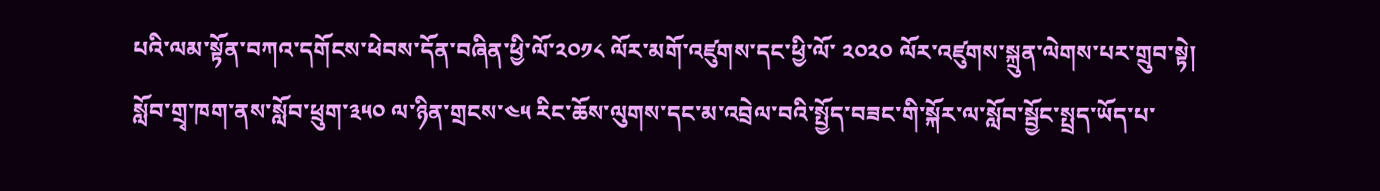པའི་ལམ་སྟོན་བཀའ་དགོངས་ཕེབས་དོན་བཞིན་ཕྱི་ལོ་༢༠༡༨ ལོར་མགོ་འཛུགས་དང་ཕྱི་ལོ་ ༢༠༢༠ ལོར་འཛུགས་སྐྲུན་ལེགས་པར་གྲུབ་སྟེ། སློབ་གྲྭ་ཁག་ནས་སློབ་ཕྲུག་༣༥༠ ལ་ཉིན་གྲངས་༤༥ རིང་ཆོས་ལུགས་དང་མ་འབྲེལ་བའི་སྤྱོད་བཟང་གི་སྐོར་ལ་སློབ་སྦྱོང་སྤྲད་ཡོད་པ་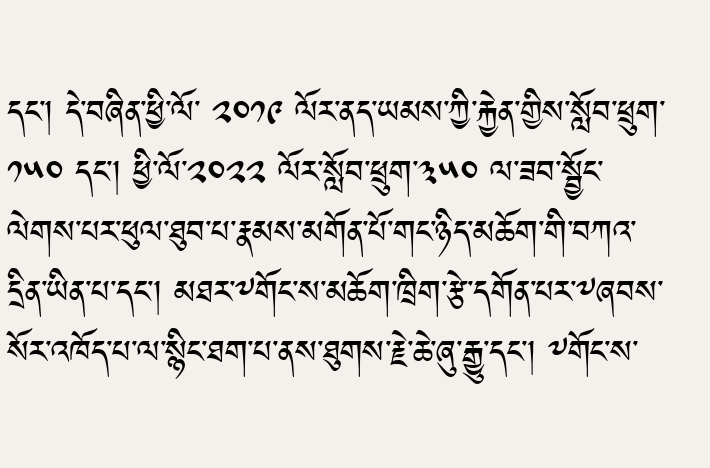དང་། དེ་བཞིན་ཕྱི་ལོ་ ༢༠༡༩ ལོར་ནད་ཡམས་ཀྱི་རྐྱེན་གྱིས་སློབ་ཕྲུག་ ༡༥༠ དང་། ཕྱི་ལོ་༢༠༢༢ ལོར་སློབ་ཕྲུག་༣༥༠ ལ་ཟབ་སྦྱོང་ལེགས་པར་ཕུལ་ཐུབ་པ་རྣམས་མགོན་པོ་གང་ཉིད་མཆོག་གི་བཀའ་དྲིན་ཡིན་པ་དང་། མཐར་༸གོང་ས་མཆོག་ཁྲིག་རྩེ་དགོན་པར་༸ཞབས་སོར་འཁོད་པ་ལ་སྙིང་ཐག་པ་ནས་ཐུགས་རྗེ་ཆེ་ཞུ་རྒྱུ་དང་། ༸གོང་ས་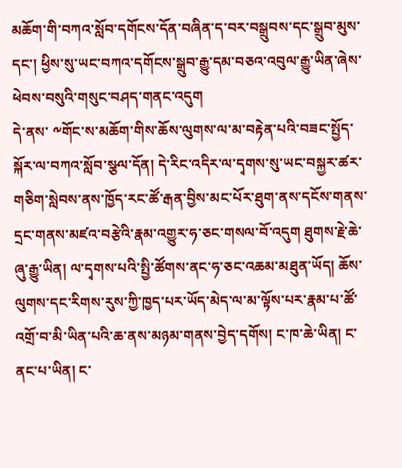མཆོག་གི་བཀའ་སློབ་དགོངས་དོན་བཞིན་ད་བར་བསྒྲུབས་དང་སྒྲུབ་མུས་དང་། ཕྱིས་སུ་ཡང་བཀའ་དགོངས་སྒྲུབ་རྒྱུ་དམ་བཅའ་འབུལ་རྒྱུ་ཡིན་ཞེས་ཕེབས་བསུའི་གསུང་བཤད་གནང་འདུག
དེ་ནས་ ༸གོང་ས་མཆོག་གིས་ཆོས་ལུགས་ལ་མ་བརྟེན་པའི་བཟང་སྤྱོད་སྐོར་ལ་བཀའ་སློབ་སྩལ་དོན། དེ་རིང་འདིར་ལ་དྭགས་སུ་ཡང་བསྐྱར་ཚར་གཅིག་སླེབས་ནས་ཁྱོད་རང་ཚོ་རྒན་བྱིས་མང་པོར་ཐུག་ནས་དངོས་གནས་དྲང་གནས་མཛའ་བརྩེའི་རྣམ་འགྱུར་ཧ་ཅང་གསལ་བོ་འདུག ཐུགས་རྗེ་ཆེ་ཞུ་རྒྱུ་ཡིན། ལ་དྭགས་པའི་སྤྱི་ཚོགས་ནང་ཧ་ཅང་འཆམ་མཐུན་ཡོད། ཆོས་ལུགས་དང་རིགས་རུས་ཀྱི་ཁྱད་པར་ཡོད་མེད་ལ་མ་ལྟོས་པར་རྣམ་པ་ཚོ་འགྲོ་བ་མི་ཡིན་པའི་ཆ་ནས་མཉམ་གནས་བྱེད་དགོས། ང་ཁ་ཆེ་ཡིན། ང་ནང་པ་ཡིན། ང་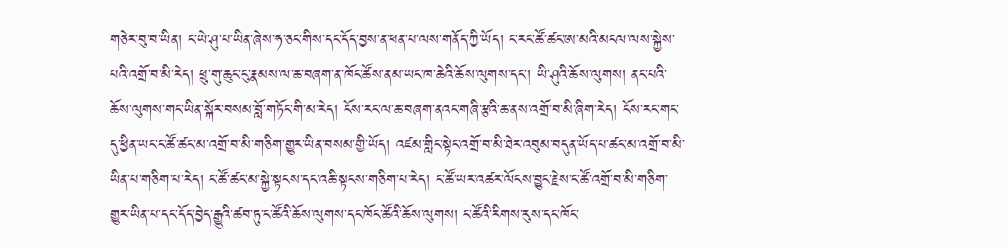གཅེར་བུ་བ་ཡིན། ང་ཡེ་ཤུ་པ་ཡིན་ཞེས་ཧ་ཅང་གིས་དང་དོད་བྱས་ན་ཕན་པ་ལས་གནོད་ཀྱི་ཡོད། ང་རང་ཚོ་ཚང་ཨ་མའི་མངལ་ལས་སྐྱེས་པའི་འགྲོ་བ་མི་རེད། ཕྲུ་གུ་ཆུང་ངུ་རྣམས་ལ་ཆ་བཞག་ན་ཁོང་ཚོས་ནམ་ཡང་ཁ་ཆེའི་ཆོས་ལུགས་དང་། ཡི་ཤུའི་ཆོས་ལུགས། ནང་པའི་ཆོས་ལུགས་གང་ཡིན་སྐོར་བསམ་བློ་གཏོང་གི་མ་རེད། ངོས་རང་ལ་ཆ་བཞག་ནའང་གཞི་རྩའི་ཆ་ནས་འགྲོ་བ་མི་ཞིག་རེད། ངོས་རང་གང་དུ་ཕྱིན་ཡང་ང་ཚོ་ཚང་མ་འགྲོ་བ་མི་གཅིག་གྱུར་ཡིན་བསམ་གྱི་ཡོད། འཛམ་གླིང་སྟེང་འགྲོ་བ་མི་ཐེར་འབུམ་བདུན་ཡོད་པ་ཚང་མ་འགྲོ་བ་མི་ཡིན་པ་གཅིག་པ་རེད། ང་ཚོ་ཚང་མ་སྐྱེ་སྟངས་དང་འཆི་སྟངས་གཅིག་པ་རེད། ང་ཚོ་ཡར་འཚར་ལོངས་བྱུང་རྗེས་ང་ཚོ་འགྲོ་བ་མི་གཅིག་གྱུར་ཡིན་པ་དང་དོད་བྱེད་རྒྱུའི་ཚབ་ཏུ་ང་ཚོའི་ཆོས་ལུགས་དང་ཁོང་ཚོའི་ཆོས་ལུགས། ང་ཚོའི་རིགས་རུས་དང་ཁོང་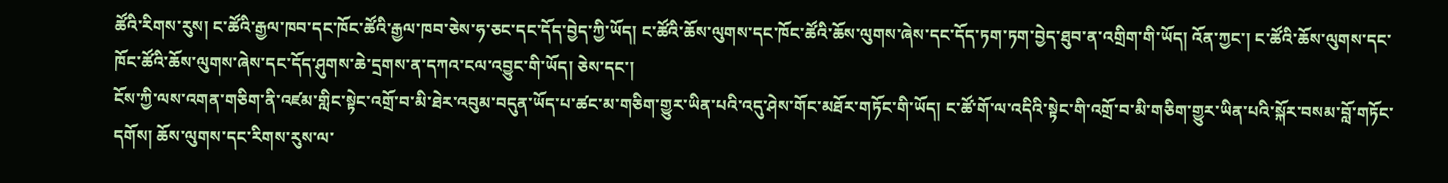ཚོའི་རིགས་རུས། ང་ཚོའི་རྒྱལ་ཁབ་དང་ཁོང་ཚོའི་རྒྱལ་ཁབ་ཅེས་ཧ་ཅང་དང་དོད་བྱེད་ཀྱི་ཡོད། ང་ཚོའི་ཆོས་ལུགས་དང་ཁོང་ཚོའི་ཆོས་ལུགས་ཞེས་དང་དོད་ཏག་ཏག་བྱེད་ཐུབ་ན་འགྲིག་གི་ཡོད། འོན་ཀྱང་། ང་ཚོའི་ཆོས་ལུགས་དང་ཁོང་ཚོའི་ཆོས་ལུགས་ཞེས་དང་དོད་ཤུགས་ཆེ་དྲགས་ན་དཀའ་ངལ་འབྱུང་གི་ཡོད། ཅེས་དང་།
ངོས་ཀྱི་ལས་འགན་གཅིག་ནི་འཛམ་གླིང་སྟེང་འགྲོ་བ་མི་ཐེར་འབུམ་བདུན་ཡོད་པ་ཚང་མ་གཅིག་གྱུར་ཡིན་པའི་འདུ་ཤེས་གོང་མཐོར་གཏོང་གི་ཡོད། ང་ཚོ་གོ་ལ་འདིའི་སྟེང་གི་འགྲོ་བ་མི་གཅིག་གྱུར་ཡིན་པའི་སྐོར་བསམ་བློ་གཏོང་དགོས། ཆོས་ལུགས་དང་རིགས་རུས་ལ་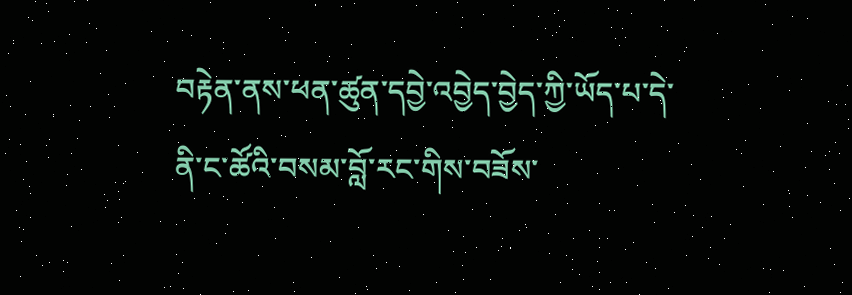བརྟེན་ནས་ཕན་ཚུན་དབྱེ་འབྱེད་བྱེད་ཀྱི་ཡོད་པ་དེ་ནི་ང་ཚོའི་བསམ་བློ་རང་གིས་བཟོས་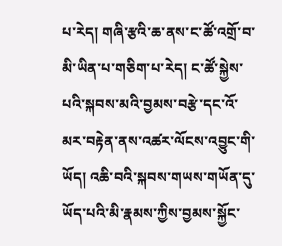པ་རེད། གཞི་རྩའི་ཆ་ནས་ང་ཚོ་འགྲོ་བ་མི་ཡིན་པ་གཅིག་པ་རེད། ང་ཚོ་སྐྱེས་པའི་སྐབས་མའི་བྱམས་བརྩེ་དང་འོ་མར་བརྟེན་ནས་འཚར་ལོངས་འབྱུང་གི་ཡོད། འཆི་བའི་སྐབས་གཡས་གཡོན་དུ་ཡོད་པའི་མི་རྣམས་ཀྱིས་བྱམས་སྐྱོང་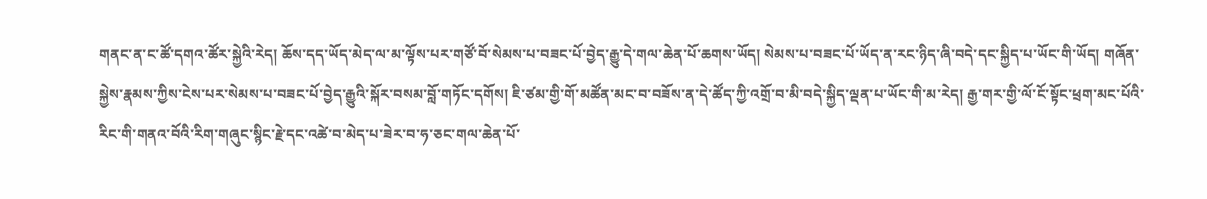གནང་ན་ང་ཚོ་དགའ་ཚོར་སྐྱེའི་རེད། ཆོས་དད་ཡོད་མེད་ལ་མ་ལྟོས་པར་གཙོ་བོ་སེམས་པ་བཟང་པོ་བྱེད་རྒྱུ་དེ་གལ་ཆེན་པོ་ཆགས་ཡོད། སེམས་པ་བཟང་པོ་ཡོད་ན་རང་ཉིད་ཞི་བདེ་དང་སྐྱིད་པ་ཡོང་གི་ཡོད། གཞོན་སྐྱེས་རྣམས་ཀྱིས་ངེས་པར་སེམས་པ་བཟང་པོ་བྱེད་རྒྱུའི་སྐོར་བསམ་བློ་གཏོང་དགོས། ཇི་ཙམ་གྱི་གོ་མཚོན་མང་བ་བཟོས་ན་དེ་ཚོད་ཀྱི་འགྲོ་བ་མི་བདེ་སྐྱིད་ལྡན་པ་ཡོང་གི་མ་རེད། རྒྱ་གར་གྱི་ལོ་ངོ་སྟོང་ཕྲག་མང་པོའི་རིང་གི་གནའ་བོའི་རིག་གཞུང་སྙིང་རྗེ་དང་འཚེ་བ་མེད་པ་ཟེར་བ་ཧ་ཅང་གལ་ཆེན་པོ་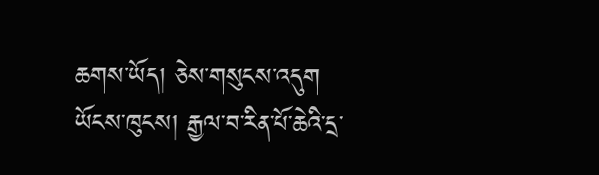ཆགས་ཡོད། ཅེས་གསུངས་འདུག
ཡོངས་ཁུངས། རྒྱལ་བ་རིན་པོ་ཆེའི་དྲ་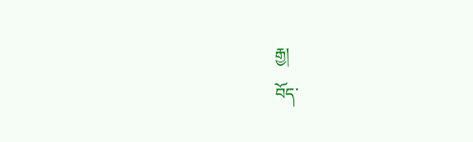རྒྱ།
བོད་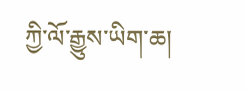ཀྱི་ལོ་རྒྱུས་ཡིག་ཆ།